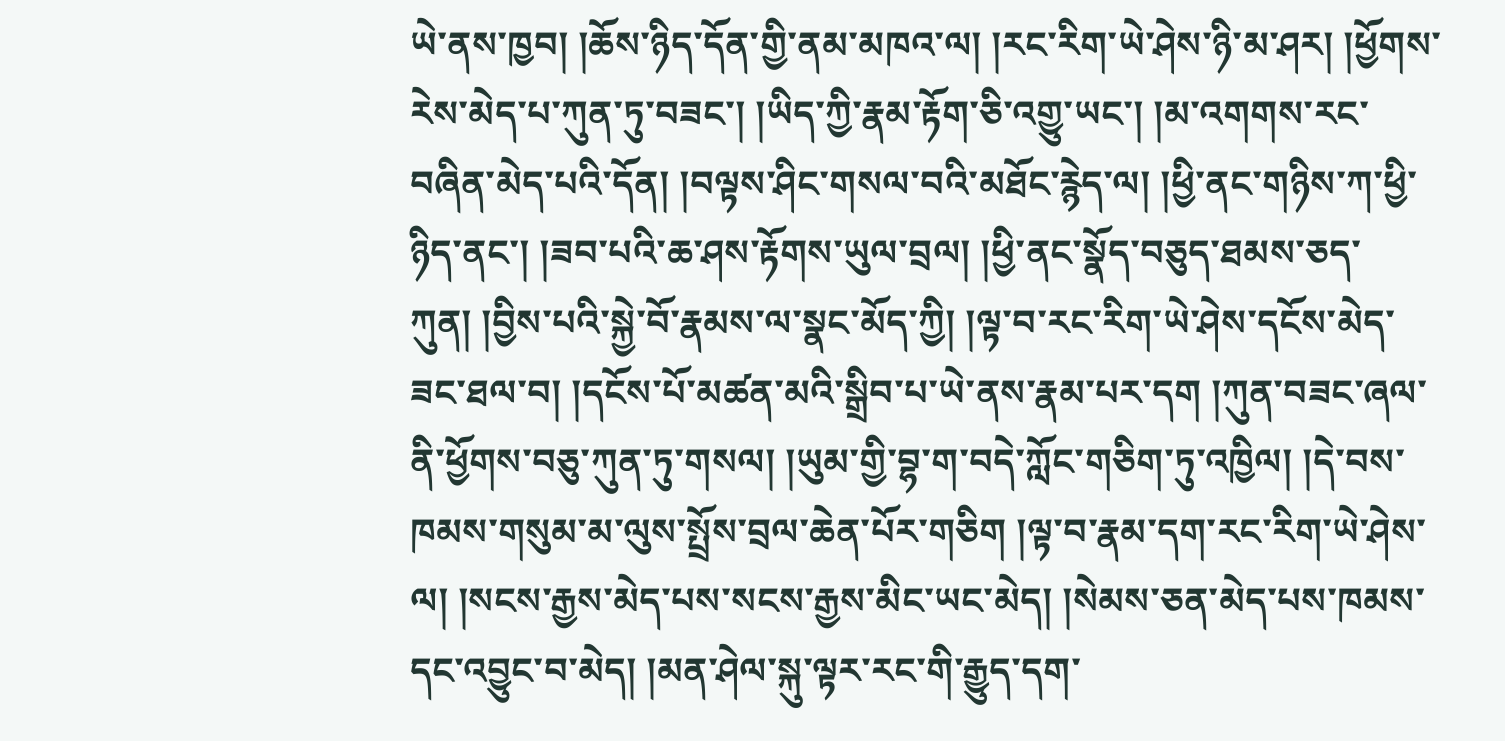ཡེ་ནས་ཁྱབ། །ཆོས་ཉིད་དོན་གྱི་ནམ་མཁའ་ལ། །རང་རིག་ཡེ་ཤེས་ཉི་མ་ཤར། །ཕྱོགས་རེས་མེད་པ་ཀུན་ཏུ་བཟང་། །ཡིད་ཀྱི་རྣམ་རྟོག་ཅི་འགྱུ་ཡང་། །མ་འགགས་རང་བཞིན་མེད་པའི་དོན། །བལྟས་ཤིང་གསལ་བའི་མཐོང་རྙེད་ལ། །ཕྱི་ནང་གཉིས་ཀ་ཕྱི་ཉིད་ནང་། །ཟབ་པའི་ཆ་ཤས་རྟོགས་ཡུལ་བྲལ། །ཕྱི་ནང་སྣོད་བཅུད་ཐམས་ཅད་ཀུན། །བྱིས་པའི་སྐྱེ་བོ་རྣམས་ལ་སྣང་མོད་ཀྱི། །ལྟ་བ་རང་རིག་ཡེ་ཤེས་དངོས་མེད་ཟང་ཐལ་བ། །དངོས་པོ་མཚན་མའི་སྒྲིབ་པ་ཡེ་ནས་རྣམ་པར་དག །ཀུན་བཟང་ཞལ་ནི་ཕྱོགས་བཅུ་ཀུན་ཏུ་གསལ། །ཡུམ་གྱི་བྷ་ག་བདེ་ཀློང་གཅིག་ཏུ་འཁྱིལ། །དེ་བས་ཁམས་གསུམ་མ་ལུས་སྤྲོས་བྲལ་ཆེན་པོར་གཅིག །ལྟ་བ་རྣམ་དག་རང་རིག་ཡེ་ཤེས་ལ། །སངས་རྒྱས་མེད་པས་སངས་རྒྱས་མིང་ཡང་མེད། །སེམས་ཅན་མེད་པས་ཁམས་དང་འབྱུང་བ་མེད། །མན་ཤེལ་སྐུ་ལྟར་རང་གི་རྒྱུད་དག་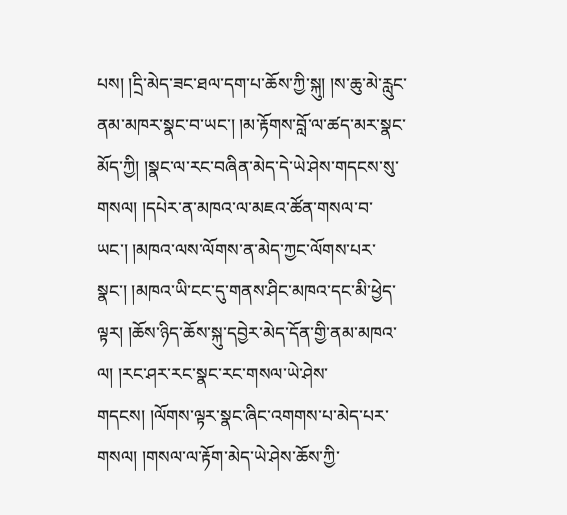པས། །དྲི་མེད་ཟང་ཐལ་དག་པ་ཆོས་ཀྱི་སྐུ། །ས་ཆུ་མེ་རླུང་ནམ་མཁར་སྣང་བ་ཡང་། །མ་རྟོགས་བློ་ལ་ཚད་མར་སྣང་མོད་ཀྱི། །སྣང་ལ་རང་བཞིན་མེད་དེ་ཡེ་ཤེས་གདངས་སུ་གསལ། །དཔེར་ན་མཁའ་ལ་མཇའ་ཚོན་གསལ་བ་ཡང་། །མཁའ་ལས་ལོགས་ན་མེད་ཀྱང་ལོགས་པར་སྣང་། །མཁའ་ཡི་ངང་དུ་གནས་ཤིང་མཁའ་དང་མི་ཕྱེད་ལྟར། །ཆོས་ཉིད་ཆོས་སྐུ་དབྱེར་མེད་དོན་གྱི་ནམ་མཁའ་ལ། །རང་ཤར་རང་སྣང་རང་གསལ་ཡེ་ཤེས་གདངས། །ལོགས་ལྟར་སྣང་ཞིང་འགགས་པ་མེད་པར་གསལ། །གསལ་ལ་རྟོག་མེད་ཡེ་ཤེས་ཆོས་ཀྱི་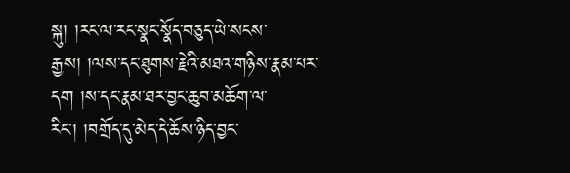སྐུ། །རང་ལ་རང་སྣང་སྣོད་བཅུད་ཡེ་སངས་རྒྱས། །ལས་དང་ཐུགས་རྗེའི་མཐའ་གཉིས་རྣམ་པར་དག །ས་དང་རྣམ་ཐར་བྱང་ཆུབ་མཆོག་ལ་རིང་། །བགྲོད་དུ་མེད་དེ་ཆོས་ཉིད་བྱང་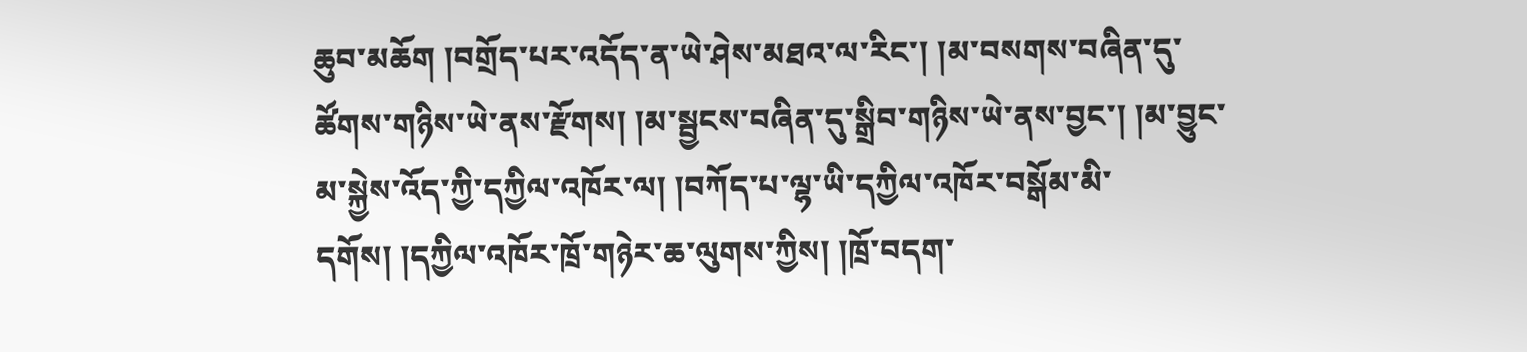ཆུབ་མཆོག །བགྲོད་པར་འདོད་ན་ཡེ་ཤེས་མཐའ་ལ་རིང་། །མ་བསགས་བཞིན་དུ་ཚོགས་གཉིས་ཡེ་ནས་རྫོགས། །མ་སྦྱངས་བཞིན་དུ་སྒྲིབ་གཉིས་ཡེ་ནས་བྱང་། །མ་བྱུང་མ་སྐྱེས་འོད་ཀྱི་དཀྱིལ་འཁོར་ལ། །བཀོད་པ་ལྷ་ཡི་དཀྱིལ་འཁོར་བསྒོམ་མི་དགོས། །དཀྱིལ་འཁོར་ཁྲོ་གཉེར་ཆ་ལུགས་ཀྱིས། །ཁྲོ་བདག་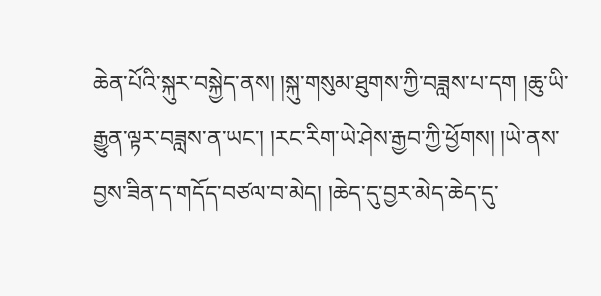ཆེན་པོའི་སྐུར་བསྐྱེད་ནས། །སྐུ་གསུམ་ཐུགས་ཀྱི་བཟླས་པ་དག །ཆུ་ཡི་རྒྱུན་ལྟར་བཟླས་ན་ཡང་། །རང་རིག་ཡེ་ཤེས་རྒྱབ་ཀྱི་ཕྱོགས། །ཡེ་ནས་བྱས་ཟིན་ད་གདོད་བཙལ་བ་མེད། །ཆེད་དུ་བྱར་མེད་ཆེད་དུ་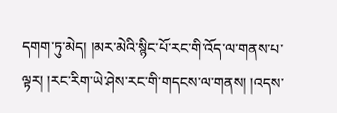དགག་ཏུ་མེད། །མར་མེའི་སྙིང་པོ་རང་གི་འོད་ལ་གནས་པ་ལྟར། །རང་རིག་ཡེ་ཤེས་རང་གི་གདངས་ལ་གནས། །འདས་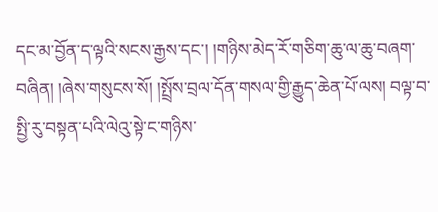དང་མ་བྱོན་ད་ལྟའི་སངས་རྒྱས་དང་། །གཉིས་མེད་རོ་གཅིག་ཆུ་ལ་ཆུ་བཞག་བཞིན། །ཞེས་གསུངས་སོ། །སྤྲོས་བྲལ་དོན་གསལ་གྱི་རྒྱུད་ཆེན་པོ་ལས། བལྟ་བ་སྤྱི་རུ་བསྟན་པའི་ལེའུ་སྟེ་ང་གཉིས་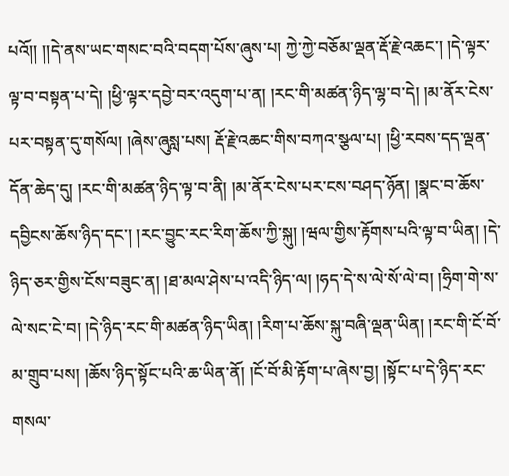པའོ།། །།དེ་ནས་ཡང་གསང་བའི་བདག་པོས་ཞུས་པ། ཀྱེ་ཀྱེ་བཅོམ་ལྡན་རྡོ་རྗེ་འཆང་། །དེ་ལྟར་ལྟ་བ་བསྟན་པ་དེ། །ཕྱི་ལྟར་དབྱེ་བར་འདུག་པ་ན། །རང་གི་མཚན་ཉིད་ལྷ་བ་དེ། །མ་ནོར་ངེས་པར་བསྟན་དུ་གསོལ། །ཞེས་ཞུསླ་པས། རྡོ་རྗེ་འཆང་གིས་བཀའ་སྩལ་པ། །ཕྱི་རབས་དད་ལྡན་དོན་ཆེད་དུ། །རང་གི་མཚན་ཉིད་ལྟ་བ་ནི། །མ་ནོར་ངེས་པར་ངས་བཤད་ཉོན། །སྣང་བ་ཆོས་དབྱིངས་ཆོས་ཉིད་དང་། །རང་བྱུང་རང་རིག་ཆོས་ཀྱི་སྐུ། །ཝལ་གྱིས་རྟོགས་པའི་ལྟ་བ་ཡིན། །དེ་ཉིད་ཅར་གྱིས་ངོས་བཟུང་ན། །ཐ་མལ་ཤེས་པ་འདི་ཉིད་ལ། །ཧད་དེ་ས་ལེ་སོ་ལེ་བ། །ཧྲིག་གེ་ས་ལེ་སང་ངེ་བ། །དེ་ཉིད་རང་གི་མཚན་ཉིད་ཡིན། །རིག་པ་ཆོས་སྐུ་བཞི་ལྡན་ཡིན། །རང་གི་ངོ་བོ་མ་གྲུབ་པས། །ཆོས་ཉིད་སྟོང་པའི་ཆ་ཡིན་ནོ། །ངོ་བོ་མི་རྟོག་པ་ཞེས་བྱ། །སྟོང་པ་དེ་ཉིད་རང་གསལ་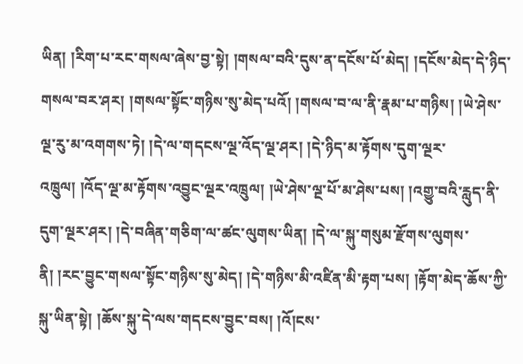ཡིན། །རིག་པ་རང་གསལ་ཞེས་བྱ་སྟེ། །གསལ་བའི་དུས་ན་དངོས་པོ་མེད། །དངོས་མེད་དེ་ཉིད་གསལ་བར་ཤར། །གསལ་སྟོང་གཉིས་སུ་མེད་པའོ། །གསལ་བ་ལ་ནི་རྣམ་པ་གཉིས། །ཡེ་ཤེས་ལྔ་རུ་མ་འགགས་ཏེ། །དེ་ལ་གདངས་ལྔ་འོད་ལྔ་ཤར། །དེ་ཉིད་མ་རྟོགས་དུག་ལྔར་འཁྲུལ། །འོད་ལྔ་མ་རྟོགས་འབྱུང་ལྔར་འཁྲུལ། །ཡེ་ཤེས་ལྔ་པོ་མ་ཤེས་པས། །འགྱུ་བའི་རླུད་ནི་དུག་ལྔར་ཤར། །དེ་བཞིན་གཅིག་ལ་ཚང་ལུགས་ཡིན། །དེ་ལ་སྐུ་གསུམ་རྫོགས་ལུགས་ནི། །རང་བྱུང་གསལ་སྟོང་གཉིས་སུ་མེད། །དེ་གཉིས་མི་འཛིན་མི་རྟག་པས། །རྟོག་མེད་ཆོས་ཀྱི་སྐུ་ཡིན་སྟེ། །ཆོས་སྐུ་དེ་ལས་གདངས་བྱུང་བས། །འོ།ངས་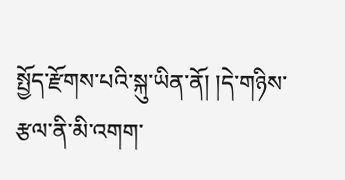སྤྱོད་རྫོགས་པའི་སྐུ་ཡིན་ནོ། །དེ་གཉིས་རྩལ་ནི་མི་འགག་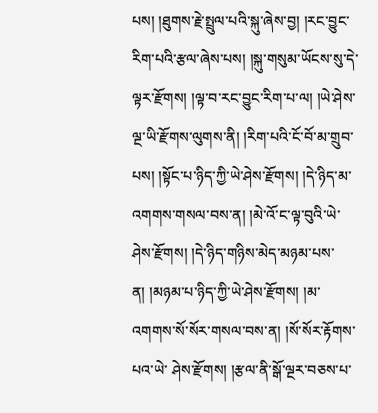པས། །ཐུགས་རྗེ་སྤྲུལ་པའི་སྐུ་ཞེས་བྱ། །རང་བྱུང་རིག་པའི་རྩལ་ཞེས་པས། །སྐུ་གསུམ་ཡོངས་སུ་དེ་ལྟར་རྫོགས། །ལྟ་བ་རང་བྱུང་རིག་པ་ལ། །ཡེ་ཤེས་ལྔ་ཡི་རྫོགས་ལུགས་ནི། །རིག་པའི་ངོ་བོ་མ་གྲུབ་པས། །སྟོང་པ་ཉིད་ཀྱི་ཡེ་ཤེས་རྫོགས། །དེ་ཉིད་མ་འགགས་གསལ་བས་ན། །མེ་འོ་ང་ལྟ་བུའི་ཡེ་ཤེས་རྫོགས། །དེ་ཉིད་གཉིས་མེད་མཉམ་པས་ན། །མཉམ་པ་ཉིད་ཀྱི་ཡེ་ཤེས་རྫོགས། །མ་འགགས་སོ་སོར་གསལ་བས་ན། །སོ་སོར་རྟོགས་པའ་ཡེ་ ཤེས་རྫོགས། །རྩལ་ནི་སྒོ་ལྔར་བཅས་པ་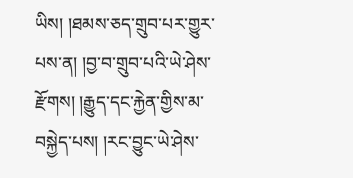ཡིས། །ཐམས་ཅད་གྲུབ་པར་གྱུར་པས་ན། །བྱ་བ་གྲུབ་པའི་ཡེ་ཤེས་རྫོགས། །རྒྱུད་དང་རྐྱེན་གྱིས་མ་བསྐྱེད་པས། །རང་བྱུང་ཡེ་ཤེས་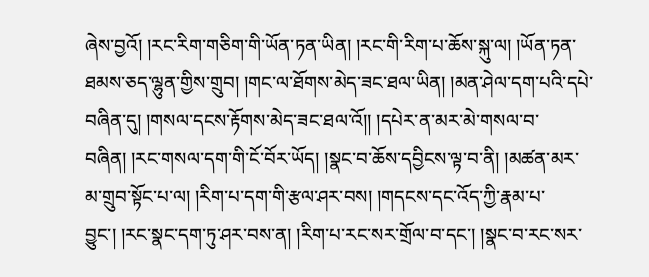ཞེས་བྱའོ། །རང་རིག་གཅིག་གི་ཡོན་ཏན་ཡིན། །རང་གི་རིག་པ་ཆོས་སྐུ་ལ། །ཡོན་ཏན་ཐམས་ཅད་ལྷུན་གྱིས་གྲུབ། །གང་ལ་ཐོགས་མེད་ཟང་ཐལ་ཡིན། །མན་ཤེལ་དག་པའི་དཔེ་བཞིན་དུ། །གསལ་དངས་རྟོགས་མེད་ཟང་ཐལ་འོ།། །དཔེར་ན་མར་མེ་གསལ་བ་བཞིན། །རང་གསལ་དག་གི་ངོ་བོར་ཡོད། །སྣང་བ་ཆོས་དབྱིངས་ལྟ་བ་ནི། །མཚན་མར་མ་གྲུབ་སྟོང་པ་ལ། །རིག་པ་དག་གི་རྩལ་ཤར་བས། །གདངས་དང་འོད་ཀྱི་རྣམ་པ་བྱུང་། །རང་སྣང་དག་ཏུ་ཤར་བས་ན། །རིག་པ་རང་སར་གྲོལ་བ་དང་། །སྣང་བ་རང་སར་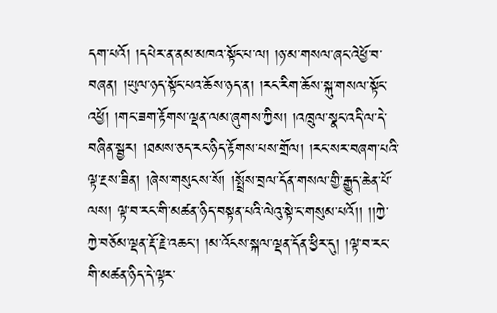དག་པའོ། །དཔེར་ན་ནམ་མཁའ་སྟོང་པ་ལ། །ཉ་མ་གསལ་ཞང་འེཕྱོ་བ་བཞན། །ཡུལ་ཉད་སྟོང་པའ་ཆོས་ཉད་ན། །རང་རིག་ཆོས་སྐུ་གསལ་སྟོང་འཕྱོ། །གང་ཟག་རྟོགས་ལྡན་ལམ་ཞུགས་ཀྱིས། །འཁྲུལ་སྣང་འདི་ལ་དེ་བཞིན་སྦྱར། །ཐམས་ཅད་རང་ཉིད་རྟོགས་པས་གྲོལ། །རང་སར་བཞག་པའི་ལྟ་རྔས་ཟིན། །ཞེས་གསུངས་སོ། །སྤྲོས་བྲལ་དོན་གསལ་གྱི་རྒྱུད་ཆེན་པོ་ལས། ལྟ་བ་རང་གི་མཚན་ཉིད་བསྟན་པའི་ལེའུ་སྟེ་ང་གསུམ་པའོ།། །།ཀྱེ་ཀྱེ་བཅོམ་ལྡན་རྡོ་རྗེ་འཆང་། །མ་འོངས་སྐལ་ལྡན་དོན་ཕྱིར་དུ། །ལྟ་བ་རང་གི་མཚན་ཉིད་དེ་ལྟར་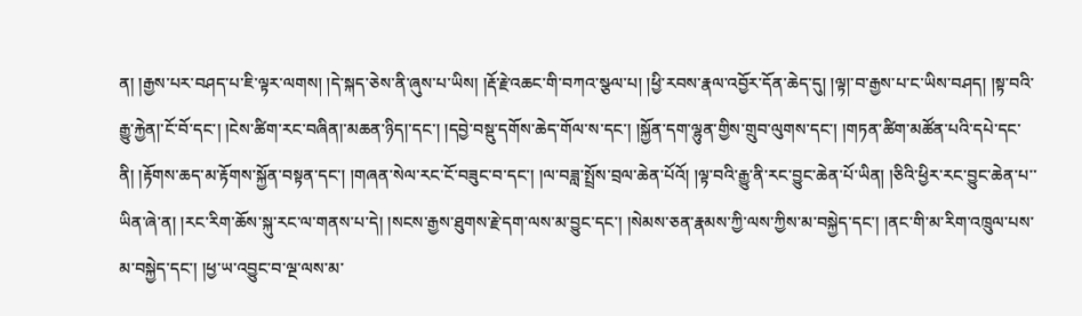ན། །རྒྱས་པར་བཤད་པ་ཇི་ལྟར་ལགས། །དེ་སྐད་ཅེས་ནི་ཞུས་པ་ཡིས། །རྡོ་རྗེ་འཆང་གི་བཀའ་སྩལ་པ། །ཕྱི་རབས་རྣལ་འབྱོར་དོན་ཆེད་དུ། །ལྟ།་བ་རྒྱས་པ་ང་ཡིས་བཤད། །སྟ་བའི་རྒྱུ་རྐྱེན།་ངོ་བོ་དང་། །ངེས་ཚིག་རང་བཞིན།་མཆན་ཉིད།་དང་། །དབྱེ་བསྡུ་དགོས་ཆེད་གོལ་ས་དང་། །སྐྱོན་དག་ལྷུན་གྱིས་གྲུབ་ལུགས་དང་། །གཏན་ཚིག་མཚོན་པའི་དཔེ་དང་ནི། །རྟོགས་ཆད་མ་རྟོགས་སྐྱོན་བསྟན་དང་། །གཞན་སེལ་རང་ངོ་བཟུང་བ་དང་། །ལ་བཟླ་སྤྲོས་བྲལ་ཆེན་པོའོ། །ལྟ་བའི་རྒྱུ་ནི་རང་བྱུང་ཆེན་པོ་ཡིན། །ཅིའི་ཕྱིར་རང་བྱུང་ཆེན་པ་་ཡིན་ཞེ་ན། །རང་རིག་ཆོས་སྐུ་རང་ལ་གནས་པ་དེ། །སངས་རྒྱས་ཐུགས་རྗེ་དག་ལས་མ་བྱུང་དང་། །སེམས་ཅན་རྣམས་ཀྱི་ལས་ཀྱིས་མ་བསྐྱེད་དང་། །ནང་གི་མ་རིག་འཁྲུལ་པས་མ་བསྐྱེད་དང་། །ཕྱ་ཡ་འབྱུང་བ་ལྔ་ལས་མ་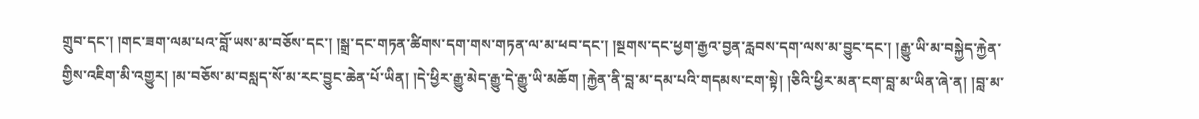གྲུབ་དང་། །གང་ཟག་ལམ་པའ་བློ་ཡས་མ་བཅོས་དང་། །སྒྲ་དང་གཏན་ཚིགས་དག་གས་གཏན་ལ་མ་ཕབ་དང་། །སྔགས་དང་ཕྱག་རྒྱའ་བྱན་རླབས་དག་ལས་མ་བྱུང་དང་། །རྒྱུ་ཡི་མ་བསྐྱེད་རྐྱེན་གྱིས་འཇིག་མི་འགྱུར། །མ་བཅོས་མ་བསླད་སོ་མ་རང་བྱུང་ཆེན་པོ་ཡིན། །དེ་ཕྱིར་རྒྱུ་མེད་རྒྱུ་དེ་རྒྱུ་ཡི་མཆོག །རྐྱེན་ནི་བླ་མ་དམ་པའི་གདམས་ངག་སྟེ། །ཅིའི་ཕྱིར་མན་ངག་བླ་མ་ཡིན་ཞེ་ན། །བླ་མ་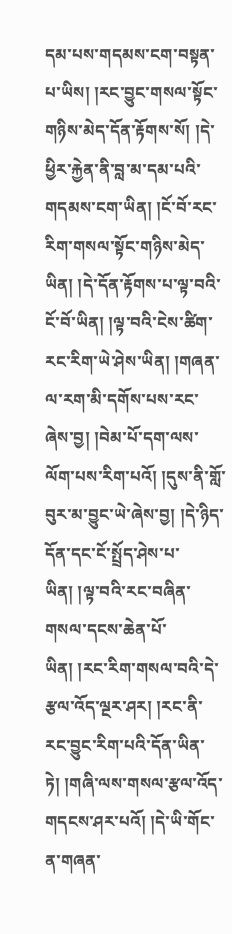དམ་པས་གདམས་ངག་བསྟན་པ་ཡིས། །རང་བྱུང་གསལ་སྟོང་གཉིས་མེད་དོན་རྟོགས་སོ། །དེ་ཕྱིར་རྐྱེན་ནི་བླ་མ་དམ་པའི་གདམས་ངག་ཡིན། །ངོ་བོ་རང་རིག་གསལ་སྟོང་གཉིས་མེད་ཡིན། །དེ་དོན་རྟོགས་པ་ལྟ་བའི་ངོ་བོ་ཡིན། །ལྟ་བའི་ངེས་ཚིག་རང་རིག་ཡེ་ཤེས་ཡིན། །གཞན་ལ་རག་མི་དགོས་པས་རང་ཞེས་བྱ། །བེམ་པོ་དག་ལས་ལོག་པས་རིག་པའོ། །དུས་ནི་གློ་བུར་མ་བྱུང་ཡེ་ཞེས་བྱ། །དེ་ཉིད་དོན་དང་ངོ་སྤྲོད་ཤེས་པ་ཡིན། །ལྟ་བའི་རང་བཞིན་གསལ་དངས་ཆེན་པོ་ཡིན། །རང་རིག་གསལ་བའི་དེ་རྩལ་འོད་ལྔར་ཤར། །རང་ནི་རང་བྱུང་རིག་པའི་དོན་ཡིན་ཏེ། །གཞི་ལས་གསལ་རྩལ་འོད་གདངས་ཤར་པའོ། །དེ་ཡི་གོང་ན་གཞན་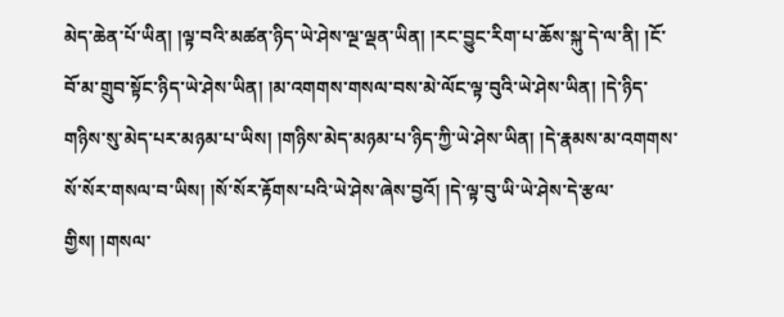མེད་ཆེན་པོ་ཡིན། །ལྟ་བའི་མཚན་ཉིད་ཡེ་ཤེས་ལྔ་ལྡན་ཡིན། །རང་བྱུང་རིག་པ་ཆོས་སྐུ་དེ་ལ་ནི། །ངོ་བོ་མ་གྲུབ་སྟོང་ཉིད་ཡེ་ཤེས་ཡིན། །མ་འགགས་གསལ་བས་མེ་ལོང་ལྟ་བུའི་ཡེ་ཤེས་ཡིན། །དེ་ཉིད་གཉིས་སུ་མེད་པར་མཉམ་པ་ཡིས། །གཉིས་མེད་མཉམ་པ་ཉིད་ཀྱི་ཡེ་ཤེས་ཡིན། །དེ་རྣམས་མ་འགགས་སོ་སོར་གསལ་བ་ཡིས། །སོ་སོར་རྟོགས་པའི་ཡེ་ཤེས་ཞེས་བྱའོ། །དེ་ལྟ་བུ་ཡི་ཡེ་ཤེས་དེ་རྩལ་གྱིས། །གསལ་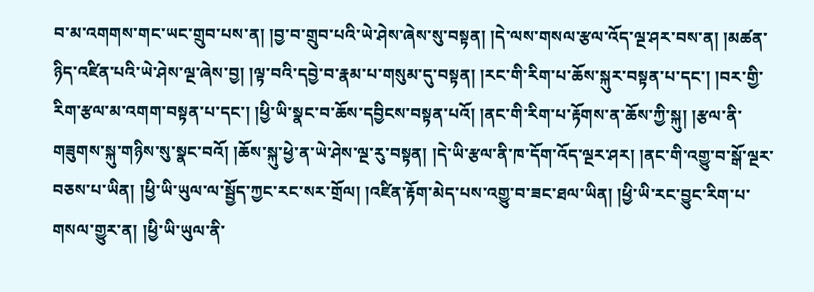བ་མ་འགགས་གང་ཡང་གྲུབ་པས་ན། །བྱ་བ་གྲུབ་པའི་ཡེ་ཤེས་ཞེས་སུ་བསྟན། །དེ་ལས་གསལ་རྩལ་འོད་ལྔ་ཤར་བས་ན། །མཚན་ཉིད་འཛིན་པའི་ཡེ་ཤེས་ལྔ་ཞེས་བྱ། །ལྟ་བའི་དབྱེ་བ་རྣམ་པ་གསུམ་དུ་བསྟན། །རང་གི་རིག་པ་ཆོས་སྐུར་བསྟན་པ་དང་། །བར་གྱི་རིག་རྩལ་མ་འགག་བསྟན་པ་དང་། །ཕྱི་ཡི་སྣང་བ་ཆོས་དབྱིངས་བསྟན་པའོ། །ནང་གི་རིག་པ་རྟོགས་ན་ཆོས་ཀྱི་སྐུ། །རྩལ་ནི་གཟུགས་སྐུ་གཉིས་སུ་སྣང་བའོ། །ཆོས་སྐུ་ཕྱེ་ན་ཡེ་ཤེས་ལྔ་རུ་བསྟན། །དེ་ཡི་རྩལ་ནི་ཁ་དོག་འོད་ལྔར་ཤར། །ནང་གི་འགྱུ་བ་སྒོ་ལྔར་བཅས་པ་ཡིན། །ཕྱི་ཡི་ཡུལ་ལ་སྦྱོད་ཀྱང་རང་སར་གྲོལ། །འཛིན་རྟོག་མེད་པས་འགྱུ་བ་ཟང་ཐལ་ཡིན། །ཕྱི་ཡི་རང་བྱུང་རིག་པ་གསལ་གྱུར་ན། །ཕྱི་ཡི་ཡུལ་ནི་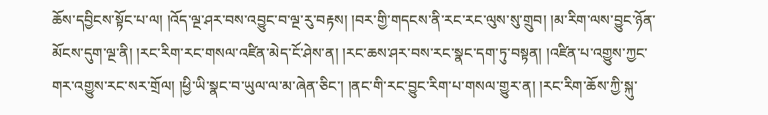ཆོས་དབྱིངས་སྟོང་པ་ལ། །འོད་ལྔ་ཤར་བས་འབྱུང་བ་ལྔ་རུ་བརྟས། །བར་གྱི་གདངས་ནི་རང་རང་ལུས་སུ་གྲུབ། །མ་རིག་ལས་བྱུང་ཉོན་མོངས་དུག་ལྔ་ནི། །རང་རིག་རང་གསལ་འཛིན་མེད་ངོ་ཤེས་ན། །རང་ཆས་ཤར་བས་རང་སྣང་དག་ཏུ་བསྟན། །འཛིན་པ་འགྱུས་ཀྱང་གར་འགྱུས་རང་སར་གྲོལ། །ཕྱི་ཡི་སྣང་བ་ཡུལ་ལ་མ་ཞེན་ཅིང་། །ནང་གི་རང་བྱུང་རིག་པ་གསལ་གྱུར་ན། །རང་རིག་ཆོས་ཀྱི་སྐུ་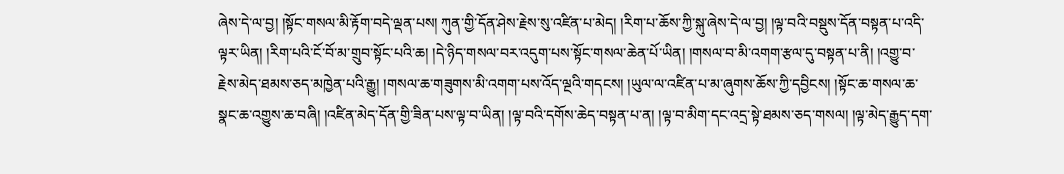ཞེས་དེ་ལ་བྱ། །སྟོང་གསལ་མི་རྟོག་བདེ་ལྡན་པས། ཀུན་གྱི་དོན་ཤེས་རྗེས་སུ་འཛིན་པ་མེད། །རིག་པ་ཆོས་ཀྱི་སྐུ་ཞེས་དེ་ལ་བྱ། །ལྟ་བའི་བསྡུས་དོན་བསྟན་པ་འདི་ལྟར་ཡིན། །རིག་པའི་ངོ་བོ་མ་གྲུབ་སྟོང་པའི་ཆ། །དེ་ཉིད་གསལ་བར་འདུག་པས་སྟོང་གསལ་ཆེན་པོ་ཡིན། །གསལ་བ་མི་འགག་རྩལ་དུ་བསྟན་པ་ནི། །འགྱུ་བ་རྗེས་མེད་ཐམས་ཅད་མཁྱེན་པའི་རྒྱུ། །གསལ་ཆ་གཟུགས་མི་འགག་པས་འོད་ལྔའི་གདངས། །ཡུལ་ལ་འཛིན་པ་མ་ཞུགས་ཆོས་ཀྱི་དབྱིངས། །སྟོང་ཆ་གསལ་ཆ་སྣང་ཆ་འགྱུས་ཆ་བཞི། །འཛིན་མེད་དོན་གྱི་ཟིན་པས་ལྟ་བ་ཡིན། །ལྟ་བའི་དགོས་ཆེད་བསྟན་པ་ན། །ལྟ་བ་མིག་དང་འདྲ་སྟེ་ཐམས་ཅད་གསལ། །ལྟ་མེད་རྒྱུད་དག་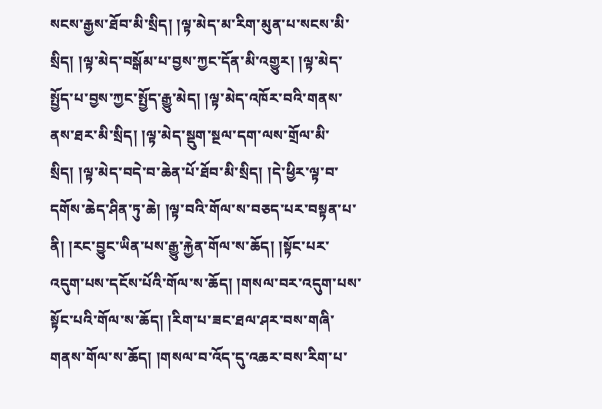སངས་རྒྱས་ཐོབ་མི་སྲིད། །ལྟ་མེད་མ་རིག་མུན་པ་སངས་མི་སྲིད། །ལྟ་མེད་བསྒོམ་པ་བྱས་ཀྱང་དོན་མི་འགྱུར། །ལྟ་མེད་སྤྱོད་པ་བྱས་ཀྱང་སྤྱོད་རྒྱུ་མེད། །ལྟ་མེད་འཁོར་བའི་གནས་ནས་ཐར་མི་སྲིད། །ལྟ་མེད་སྡུག་སྔལ་དག་ལས་གྲོལ་མི་སྲིད། །ལྟ་མེད་བདེ་བ་ཆེན་པོ་ཐོབ་མི་སྲིད། །དེ་ཕྱིར་ལྟ་བ་དགོས་ཆེད་ཤིན་ཏུ་ཆེ། །ལྟ་བའི་གོལ་ས་བཅད་པར་བསྟན་པ་ནི། །རང་བྱུང་ཡིན་པས་རྒྱུ་རྐྱེན་གོལ་ས་ཆོད། །སྟོང་པར་འདུག་པས་དངོས་པོའི་གོལ་ས་ཆོད། །གསལ་བར་འདུག་པས་སྟོང་པའི་གོལ་ས་ཆོད། །རིག་པ་ཟང་ཐལ་ཤར་བས་གཞི་གནས་གོལ་ས་ཆོད། །གསལ་བ་འོད་དུ་འཆར་བས་རིག་པ་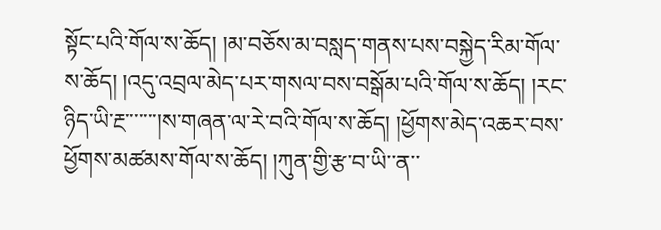སྟོང་པའི་གོལ་ས་ཆོད། །མ་བཅོས་མ་བསླད་གནས་པས་བསྐྱེད་རིམ་གོལ་ས་ཆོད། །འདུ་འབྲལ་མེད་པར་གསལ་བས་བསྒོམ་པའི་གོལ་ས་ཆོད། །རང་ཉིད་ཡི་རྔ་་་་་་་།ས་གཞན་ལ་རེ་བའི་གོལ་ས་ཆོད། །ཕྱོགས་མེད་འཆར་བས་ཕྱོགས་མཚམས་གོལ་ས་ཆོད། །ཀུན་གྱི་རྩ་བ་ཡི་་ན་་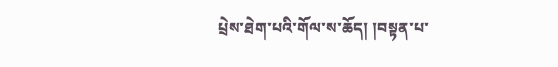པྲེས་ཐེག་པའི་གོལ་ས་ཆོད། །བསྟན་པ་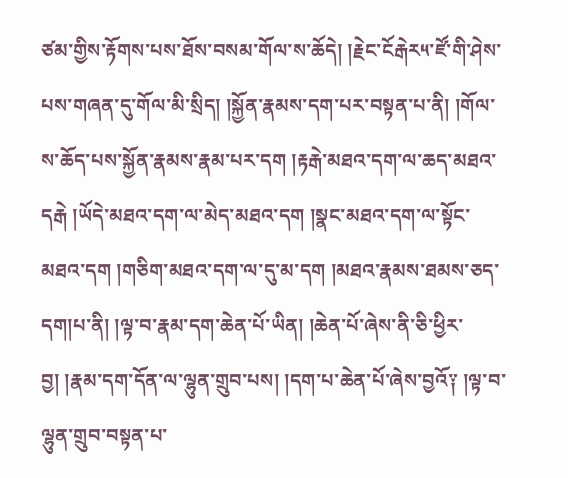ཙམ་གྱིས་རྟོགས་པས་ཐོས་བསམ་གོལ་ས་ཆོདེ། །རྗེང་ངོརྒེར༥་ཛོ་གི་ཤེས་པས་གཞན་དུ་གོལ་མི་སྲིད། །སྐྱོན་རྣམས་དག་པར་བསྟན་པ་ནི། །གོལ་ས་ཆོད་པས་སྐྱོན་རྣམས་རྣམ་པར་དག །རྟརྒེ་མཐའ་དག་ལ་ཆད་མཐའ་དརྒེ །ཡོདེ་མཐའ་དག་ལ་མེད་མཐའ་དག །སྣང་མཐའ་དག་ལ་སྟོང་མཐའ་དག །གཅིག་མཐའ་དག་ལ་དུ་མ་དག །མཐའ་རྣམས་ཐམས་ཅད་དག།པ་ནི། །ལྟ་བ་རྣམ་དག་ཆེན་པོ་ཡིན། །ཆེན་པོ་ཞེས་ནི་ཅི་ཕྱིར་བྱ། །རྣམ་དག་དོན་ལ་ལྷུན་གྲུབ་པས། །དག་པ་ཆེན་པོ་ཞེས་བྱའོ༑ །ལྟ་བ་ལྷུན་གྲུབ་བསྟན་པ་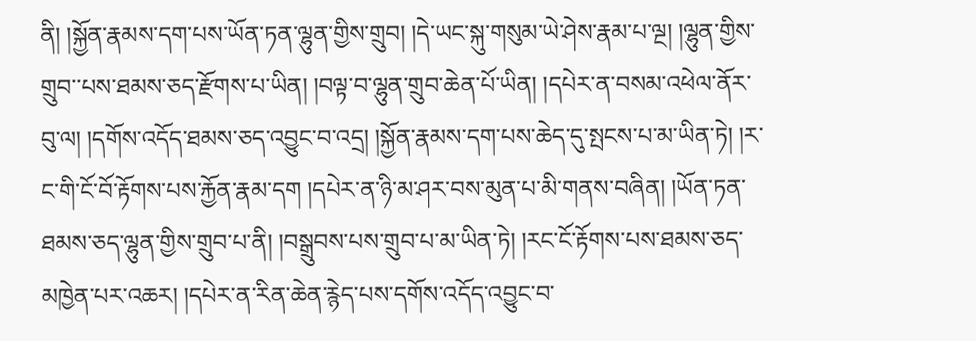ནི། །སྐྱོན་རྣམས་དག་པས་ཡོན་ཏན་ལྷུན་གྱིས་གྲུབ། །དེ་ཡང་སྐུ་གསུམ་ཡེ་ཤེས་རྣམ་པ་ལྔ། །ལྷུན་གྱིས་གྲུབ་་པས་ཐམས་ཅད་རྫོགས་པ་ཡིན། །བལྟ་བ་ལྷུན་གྲུབ་ཆེན་པོ་ཡིན། །དཔེར་ན་བསམ་འཕེལ་ནོར་བུ་ལ། །དགོས་འདོད་ཐམས་ཅད་འབྱུང་བ་འདྲ། །སྐྱོན་རྣམས་དག་པས་ཆེད་དུ་སྤངས་པ་མ་ཡིན་ཏེ། །ར་ང་གི་ངོ་བོ་རྟོགས་པས་རྐྱོན་རྣམ་དག །དཔེར་ན་ཉི་མ་ཤར་བས་མུན་པ་མི་གནས་བཞིན། །ཡོན་ཏན་ཐམས་ཅད་ལྷུན་གྱིས་གྲུབ་པ་ནི། །བསྒྲུབས་པས་གྲུབ་པ་མ་ཡིན་ཏེ། །རང་ངོ་རྟོགས་པས་ཐམས་ཅད་མཁྱེན་པར་འཆར། །དཔེར་ན་རིན་ཆེན་རྙེད་པས་དགོས་འདོད་འབྱུང་བ་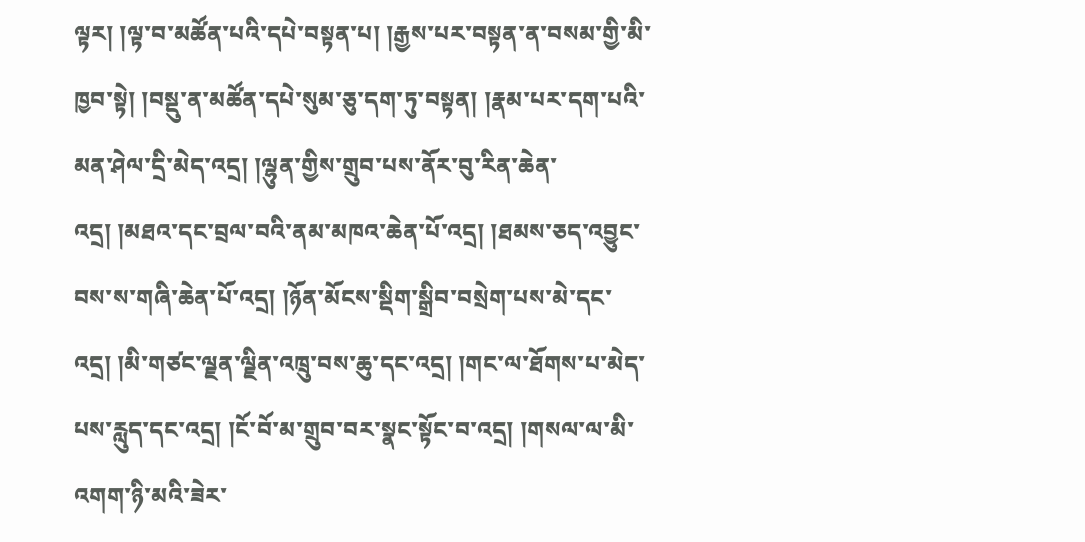ལྟར། །ལྟ་བ་མཚོན་པའི་དཔེ་བསྟན་པ། །རྒྱས་པར་བསྟན་ན་བསམ་གྱི་མི་ཁྱབ་སྟེ། །བསྡུ་ན་མཚོན་དཔེ་སུམ་ཅུ་དག་ཏུ་བསྟན། །རྣམ་པར་དག་པའི་མན་ཤེལ་དྲི་མེད་འདྲ། །ལྷུན་གྱིས་གྲུབ་པས་ནོར་བུ་རིན་ཆེན་འདྲ། །མཐའ་དང་བྲལ་བའི་ནམ་མཁའ་ཆེན་པོ་འདྲ། །ཐམས་ཅད་འབྱུང་བས་ས་གཞི་ཆེན་པོ་འདྲ། །ཉོན་མོངས་སྡིག་སྒྲིབ་བསྲེག་པས་མེ་དང་འདྲ། །མི་གཙང་ལྗན་ལྗིན་འཁྲུ་བས་ཆུ་དང་འདྲ། །གང་ལ་ཐོགས་པ་མེད་པས་རླུད་དང་འདྲ། །ངོ་བོ་མ་གྲུབ་བར་སྣང་སྟོང་བ་འདྲ། །གསལ་ལ་མི་འགག་ཉི་མའི་ཟེར་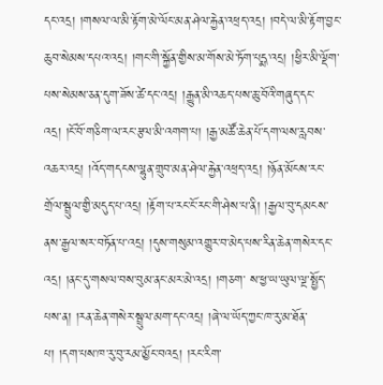དང་འདྲ། །གསལ་ལ་མི་རྟོག་མེ་ལོང་མན་ཤེལ་རྐྱེན་འཕྲད་འདྲ། །བདེ་ལ་མི་རྟོག་བྱང་ཆུབ་སེམས་དཔའ་འདྲ། །གང་གི་སྐྱོན་གྱིས་མ་གོས་མེ་ཏོག་པདྨ་འདྲ། །ཕྱིར་མི་ལྡོག་པས་སེམས་ཅན་དུག་ཟོས་ཚེ་དང་འདྲ། །རྒྱུན་མི་འཆད་པས་ཆུ་བོའི་གཞུད་དང་འདྲ། །ངོ་བོ་གཅིག་ལ་རང་རྩལ་མི་འགག་པ། །རྒྱ་མཚོ་ཆེན་པོ་དག་ལས་རླབས་འཆར་འདྲ། །འོད་གདངས་ལྷུན་གྲུབ་མན་ཤེལ་རྐྱེན་འཕྲད་འདྲ། །ཉོན་མོངས་རང་གྲོལ་སྦྲུལ་གྱི་མདུད་པ་འདྲ། །རྟོག་པ་རང་ངོ་རང་གི་ཤེས་པ་ནི། །རྒྱལ་བུ་དམངས་ནས་རྒྱལ་སར་བཏོན་པ་འདྲ། །དུས་གསུམ་འགྱུར་བ་མེད་པས་རིན་ཆེན་གསེར་དང་འདྲ། །ནང་དུ་གསལ་བས་བུམ་ནང་མར་མེ་འདྲ། །གཅག་ ས་ཕྱ་ཡ་ཡུལ་ལྔ་སྤྱོད་པས་ན། །རན་ཆེན་གསེར་སྦྲུལ་མག་དང་འདྲ། །ཞེ་ལ་ཡོད་ཀྱང་ཁ་རུ་མ་ཐོན་པ། །དག་པས་ཁ་རུ་བུ་རམ་མྱོང་བའདྲ། །རང་རིག་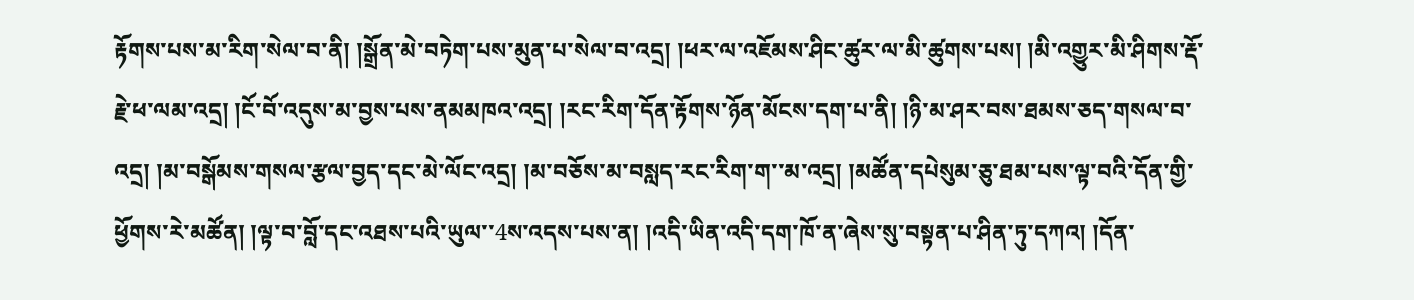རྟོགས་པས་མ་རིག་སེལ་བ་ནི། །སྒྲོན་མེ་བཏེག་པས་མུན་པ་སེལ་བ་འདྲ། །ཕར་ལ་འཇོམས་ཤིང་ཚུར་ལ་མི་ཚུགས་པས། །མི་འགྱུར་མི་ཤིགས་རྡོ་རྗེ་ཕ་ལམ་འདྲ། །ངོ་བོ་འདུས་མ་བྱས་པས་ནམམཁའ་འདྲ། །རང་རིག་དོན་རྟོགས་ཉོན་མོངས་དག་པ་ནི། །ཉི་མ་ཤར་བས་ཐམས་ཅད་གསལ་བ་འདྲ། །མ་བསྒོམས་གསལ་རྩལ་བྱད་དང་མེ་ལོང་འདྲ། །མ་བཅོས་མ་བསླད་རང་རིག་ག་་མ་འདྲ། །མཚོན་དཔེསུམ་ཅུ་ཐམ་པས་ལྟ་བའི་དོན་གྱི་ཕྱོགས་རེ་མཚོན། །ལྟ་བ་བློ་དང་འཐས་པའི་ཡུལ་་4ས་འདས་པས་ན། །འདི་ཡིན་འདི་དག་ཁོ་ན་ཞེས་སུ་བསྟན་པ་ཤིན་ཏུ་དཀའ། །དོན་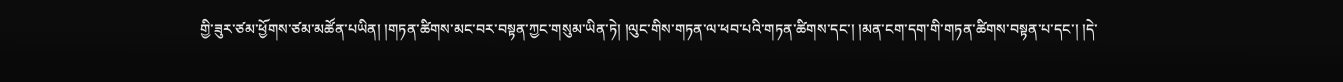གྱི་ཟུར་ཙམ་ཕྱོགས་ཙམ་མཚོན་པཡིན། །གཏན་ཚིགས་མང་བར་བསྟན་ཀྱང་གསུམ་ཡིན་ཏེ། །ལུང་གིས་གཏན་ལ་ཕབ་པའི་གཏན་ཚིགས་དང་། །མན་ངག་དག་གི་གཏན་ཚིགས་བསྟན་པ་དང་། །དེ་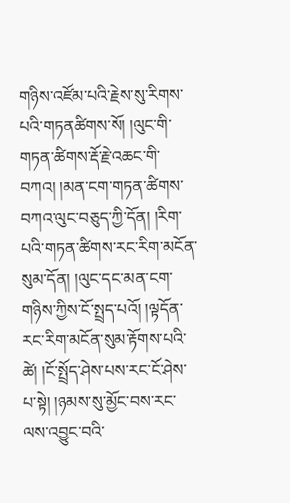གཉིས་འཛོམ་པའི་རྗེས་སུ་རིགས་པའི་གཏནཚིགས་སོ། །ལུང་གི་གཏན་ཚིགས་རྡོ་རྗེ་འཆང་གི་བཀའ། །མན་ངག་གཏན་ཚིགས་བཀའ་ལུང་བཅུད་ཀྱི་དོན། །རིག་པའི་གཏན་ཚིགས་རང་རིག་མངོན་སུམ་དོན། །ལུང་དང་མན་ངག་གཉིས་ཀྱིས་ངོ་སྤྲད་པའོ། །ལྟདོན་རང་རིག་མངོན་སུམ་རྟོགས་པའི་ཚེ། །ངོ་སྤྲོད་ཤེས་པས་རང་ངོ་ཤེས་པ་སྟེ། །ཉམས་སུ་མྱོང་བས་རང་ལས་འབྱུང་བའི་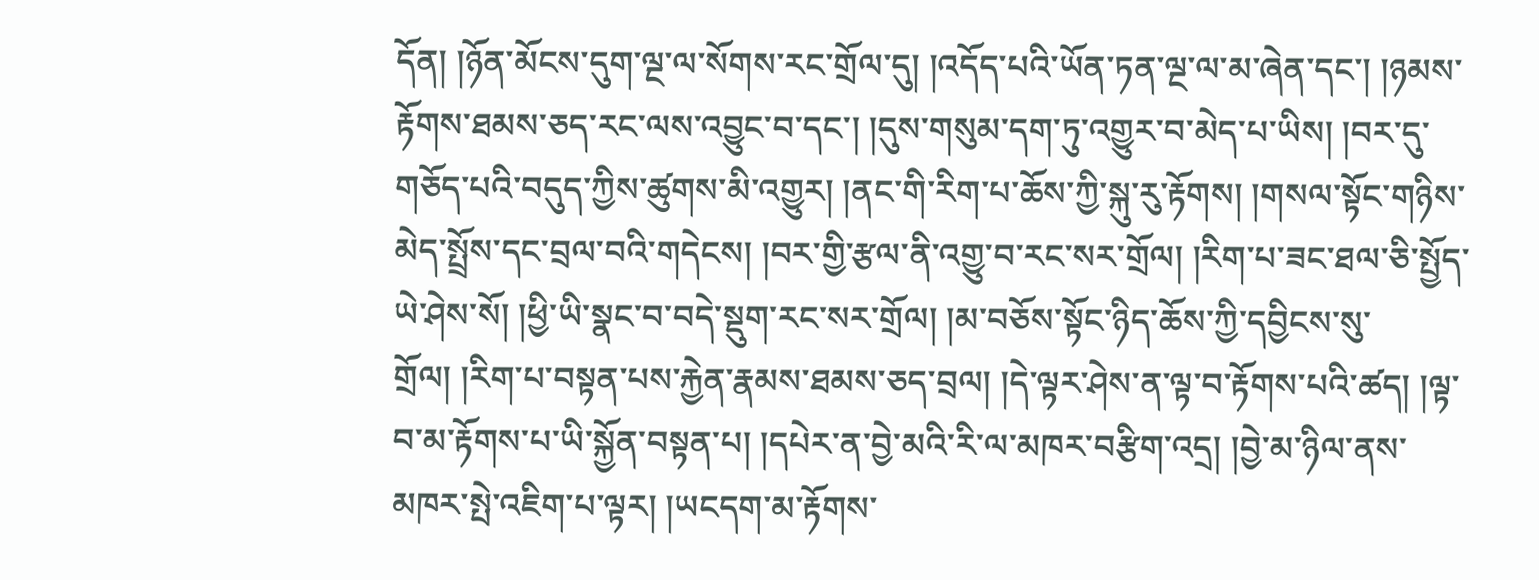དོན། །ཉོན་མོངས་དུག་ལྔ་ལ་སོགས་རང་གྲོལ་དུ། །འདོད་པའི་ཡོན་ཏན་ལྔ་ལ་མ་ཞེན་དང་། །ཉམས་རྟོགས་ཐམས་ཅད་རང་ལས་འབྱུང་བ་དང་། །དུས་གསུམ་དག་ཏུ་འགྱུར་བ་མེད་པ་ཡིས། །བར་དུ་གཅོད་པའི་བདུད་ཀྱིས་ཚུགས་མི་འགྱུར། །ནང་གི་རིག་པ་ཆོས་ཀྱི་སྐུ་རུ་རྟོགས། །གསལ་སྟོང་གཉིས་མེད་སྤྲོས་དང་བྲལ་བའི་གདེངས། །བར་གྱི་རྩལ་ནི་འགྱུ་བ་རང་སར་གྲོལ། །རིག་པ་ཟང་ཐལ་ཅི་སྤྱོད་ཡེ་ཤེས་སོ། །ཕྱི་ཡི་སྣང་བ་བདེ་སྡུག་རང་སར་གྲོལ། །མ་བཅོས་སྟོང་ཉིད་ཆོས་ཀྱི་དབྱིངས་སུ་གྲོལ། །རིག་པ་བསྟན་པས་རྐྱེན་རྣམས་ཐམས་ཅད་བྲལ། །དེ་ལྟར་ཤེས་ན་ལྟ་བ་རྟོགས་པའི་ཚད། །ལྟ་བ་མ་རྟོགས་པ་ཡི་སྐྱོན་བསྟན་པ། །དཔེར་ན་བྱེ་མའི་རི་ལ་མཁར་བརྩིག་འདྲ། །བྱེ་མ་ཉིལ་ནས་མཁར་སྤེ་འཇིག་པ་ལྟར། །ཡངདག་མ་རྟོགས་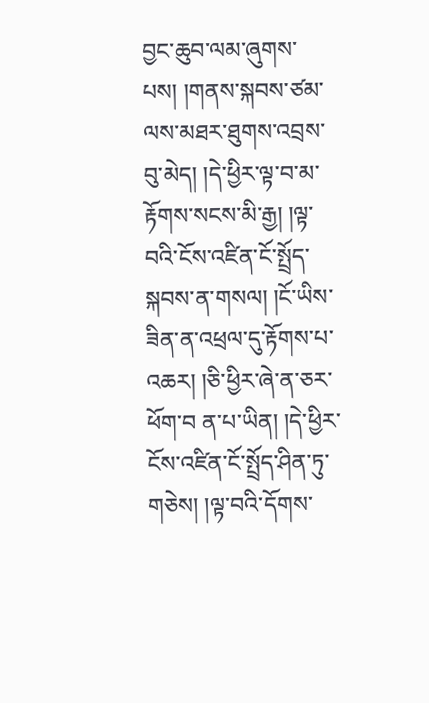བྱང་ཆུབ་ལམ་ཞུགས་པས། །གནས་སྐབས་ཙམ་ལས་མཐར་ཐུགས་འབྲས་བུ་མེད། །དེ་ཕྱིར་ལྟ་བ་མ་རྟོགས་སངས་མི་རྒྱ། །ལྟ་བའི་ངོས་འཛིན་ངོ་སྤྲོད་སྐབས་ན་གསལ། །ངོ་ཡིས་ཟིན་ན་འཕྲལ་དུ་རྟོགས་པ་འཆར། །ཅི་ཕྱིར་ཞེ་ན་ཅར་ཕོག་བ ན་པ་ཡིན། །དེ་ཕྱིར་ངོས་འཛིན་ངོ་སྤྲོད་ཤིན་ཏུ་གཅེས། །ལྟ་བའི་དོགས་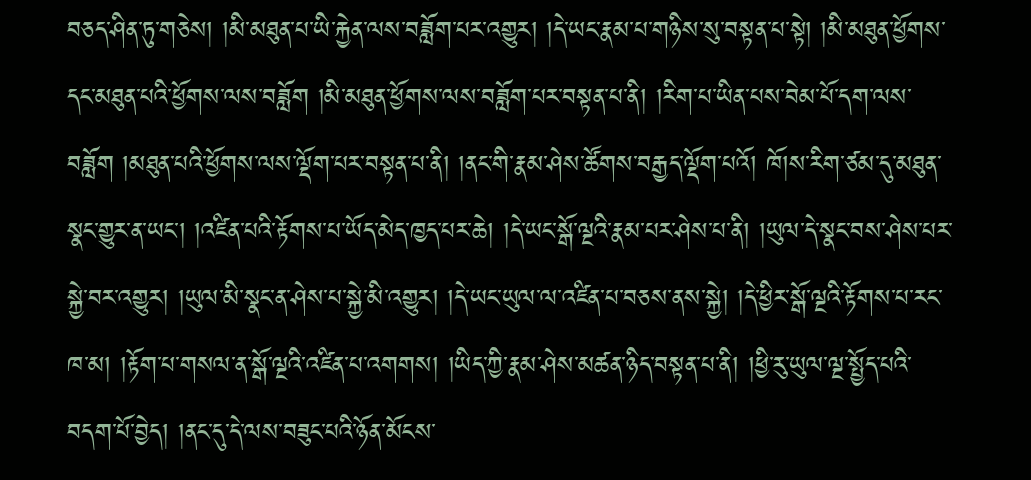བཅད་ཤིན་ཏུ་གཅེས། །མི་མཐུན་པ་ཡི་རྐྱེན་ལས་བཟློག་པར་འགྱུར། །དེ་ཡང་རྣམ་པ་གཉིས་སུ་བསྟན་པ་སྟེ། །མི་མཐུན་ཕྱོགས་དང་མཐུན་པའི་ཕྱོགས་ལས་བཟློག །མི་མཐུན་ཕྱོགས་ལས་བཟློག་པར་བསྟན་པ་ནི། །རིག་པ་ཡིན་པས་བེམ་པོ་དག་ལས་བཟློག །མཐུན་པའི་ཕྱོགས་ལས་ལྡོག་པར་བསྟན་པ་ནི། །ནང་གི་རྣམ་ཤེས་ཚོགས་བརྒྱད་ལྡོག་པའོ། ཁོ།ས་རིག་ཙམ་དུ་མཐུན་སྣང་གྱུར་ན་ཡང་། །འཛིན་པའི་རྟོགས་པ་ཡོད་མེད་ཁྱད་པར་ཆེ། །དེ་ཡང་སྒོ་ལྔའི་རྣམ་པར་ཤེས་པ་ནི། །ཡུལ་དེ་སྣང་བས་ཤེས་པར་སྐྱེ་བར་འགྱུར། །ཡུལ་མི་སྣང་ན་ཤེས་པ་སྐྱེ་མི་འགྱུར། །དེ་ཡང་ཡུལ་ལ་འཛིན་པ་བཅས་ནས་སྐྱེ། །དེ་ཕྱིར་སྒོ་ལྔའི་རྟོགས་པ་རང་ཁ་མ། །རྟོག་པ་གསལ་ན་སྒོ་ལྔའི་འཛིན་པ་འགགས། །ཡིད་ཀྱི་རྣམ་ཤེས་མཚན་ཉིད་བསྟན་པ་ནི། །ཕྱི་རུ་ཡུལ་ལྔ་སྤྱོད་པའི་བདག་པོ་བྱེད། །ནང་དུ་དེ་ལས་བཟུང་པའི་ཉོན་མོངས་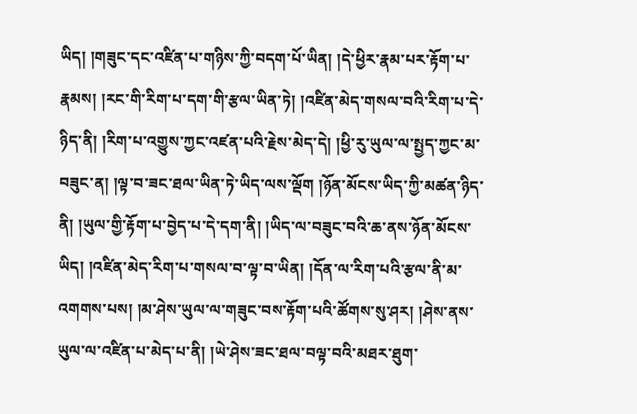ཡིད། །གཟུང་དང་འཛིན་པ་གཉིས་ཀྱི་བདག་པོ་ཡིན། །དེ་ཕྱིར་རྣམ་པར་རྟོག་པ་རྣམས། །རང་གི་རིག་པ་དག་གི་རྩལ་ཡིན་ཏེ། །འཛིན་མེད་གསལ་བའི་རིག་པ་དེ་ཉིད་ནི། །རིག་པ་འགྱུས་ཀྱང་འཛན་པའི་རྗེས་མེད་དེ། །ཕྱི་རུ་ཡུལ་ལ་སྤྱད་ཀྱང་མ་བཟུང་ན། །ལྟ་བ་ཟང་ཐལ་ཡིན་ཏེ་ཡིད་ལས་ལྡོག །ཉོན་མོངས་ཡིད་ཀྱི་མཚན་ཉིད་ནི། །ཡུལ་གྱི་རྟོག་པ་བྱེད་པ་དེ་དག་ནི། །ཡིད་ལ་བཟུང་བའི་ཆ་ནས་ཉོན་མོངས་ཡིད། །འཛིན་མེད་རིག་པ་གསལ་བ་ལྟ་བ་ཡིན། །དོན་ལ་རིག་པའི་རྩལ་ནི་མ་འགགས་པས། །མ་ཤེས་ཡུལ་ལ་གཟུང་བས་རྟོག་པའི་ཚོགས་སུ་ཤར། །ཤེས་ནས་ཡུལ་ལ་འཛིན་པ་མེད་པ་ནི། །ཡེ་ཤེས་ཟང་ཐལ་བལྟ་བའི་མཐར་ཐུག་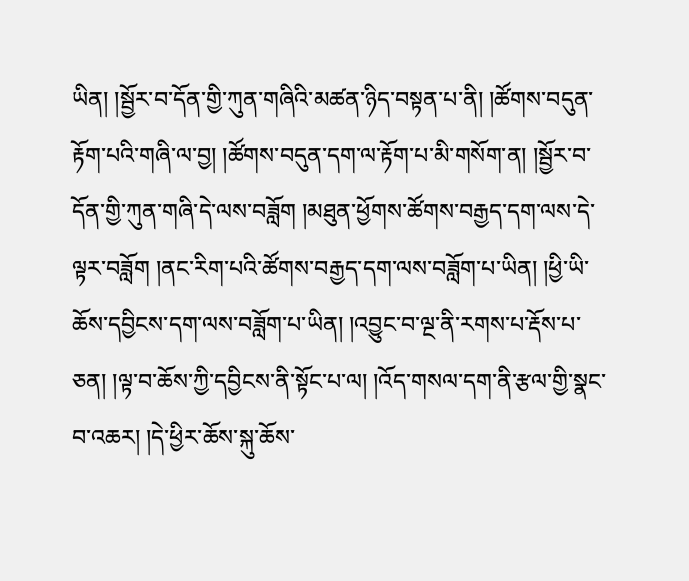ཡིན། །སྦྱོར་བ་དོན་གྱི་ཀུན་གཞིའི་མཚན་ཉིད་བསྟན་པ་ནི། །ཚོགས་བདུན་རྟོག་པའི་གཞི་ལ་བྱ། །ཚོགས་བདུན་དག་ལ་རྟོག་པ་མི་གསོག་ན། །སྦྱོར་བ་དོན་གྱི་ཀུན་གཞི་དེ་ལས་བཟློག །མཐུན་ཕྱོགས་ཚོགས་བརྒྱད་དག་ལས་དེ་ལྟར་བཟློག །ནང་རིག་པའི་ཚོགས་བརྒྱད་དག་ལས་བཟློག་པ་ཡིན། །ཕྱི་ཡི་ཆོས་དབྱིངས་དག་ལས་བཟློག་པ་ཡིན། །འབྱུང་བ་ལྔ་ནི་རགས་པ་རྡོས་པ་ཅན། །ལྟ་བ་ཆོས་ཀྱི་དབྱིངས་ནི་སྟོང་པ་ལ། །འོད་གསལ་དག་ནི་རྩལ་གྱི་སྣང་བ་འཆར། །དེ་ཕྱིར་ཆོས་སྐུ་ཆོས་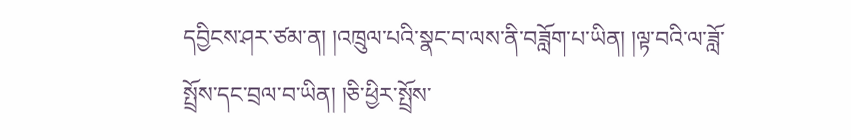དབྱིངས་ཤར་ཙམ་ན། །འཁྲུལ་པའི་སྣང་བ་ལས་ནི་བཟློག་པ་ཡིན། །ལྟ་བའི་ལ་ཟློ་སྤྲོས་དང་བྲལ་བ་ཡིན། །ཅི་ཕྱིར་སྤྲོས་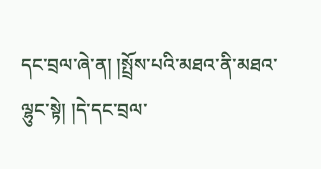དང་བྲལ་ཞེ་ན། །སྤྲོས་པའི་མཐའ་ནི་མཐའ་ལྷུང་སྟེ། །དེ་དང་བྲལ་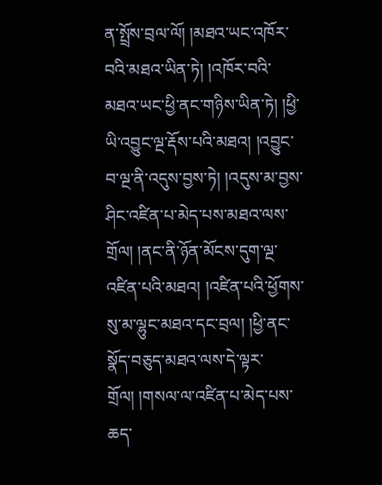ན་སྤྲོས་བྲལ་ལོ། །མཐའ་ཡང་འཁོར་བའི་མཐའ་ཡིན་ཏེ། །འཁོར་བའི་མཐའ་ཡང་ཕྱི་ནང་གཉིས་ཡིན་ཏེ། །ཕྱི་ཡི་འབྱུང་ལྔ་རྡོས་པའི་མཐའ། །འབྱུང་བ་ལྔ་ནི་འདུས་བྱས་ཏེ། །འདུས་མ་བྱས་ཤིང་འཛིན་པ་མེད་པས་མཐའ་ལས་གྲོལ། །ནང་ནི་ཉོན་མོངས་དུག་ལྔ་འཛིན་པའི་མཐའ། །འཛིན་པའི་ཕྱོགས་སུ་མ་ལྷུང་མཐའ་དང་བྲལ། །ཕྱི་ནང་སྣོད་བཅུད་མཐའ་ལས་དེ་ལྟར་གྲོལ། །གསལ་ལ་འཛིན་པ་མེད་པས་ཆད་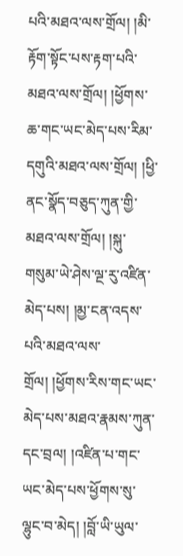པའི་མཐའ་ལས་གྲོལ། །མི་རྟོག་སྟོང་པས་རྟག་པའི་མཐའ་ལས་གྲོལ། །ཕྱོགས་ཆ་གང་ཡང་མེད་པས་རིམ་དགུའི་མཐའ་ལས་གྲོལ། །ཕྱི་ནང་སྣོད་བཅུད་ཀུན་གྱི་མཐའ་ལས་གྲོལ། །སྐུ་གསུམ་ཡེ་ཤེས་ལྔ་རུ་འཛིན་མེད་པས། །མྱ་ངན་འདས་པའི་མཐའ་ལས་གྲོལ། །ཕྱོགས་རིས་གང་ཡང་མེད་པས་མཐའ་རྣམས་ཀུན་དང་བྲལ། །འཛིན་པ་གང་ཡང་མེད་པས་ཕྱོགས་སུ་ལྷུང་བ་མེད། །བློ་ཡི་ཡུལ་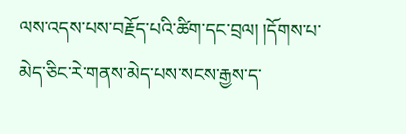ལས་འདས་པས་བརྗོད་པའི་ཚིག་དང་བྲལ། །དོགས་པ་མེད་ཅིང་རེ་གནས་མེད་པས་སངས་རྒྱས་ད་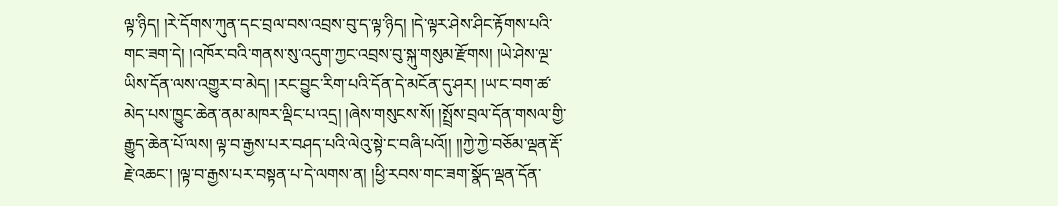ལྟ་ཉིད། །རེ་དོགས་ཀུན་དང་བྲལ་བས་འབྲས་བུ་ད་ལྟ་ཉིད། །དེ་ལྟར་ཤེས་ཤིང་རྟོགས་པའི་གང་ཟག་དེ། །འཁོར་བའི་གནས་སུ་འདུག་ཀྱང་འབྲས་བུ་སྐུ་གསུམ་རྫོགས། །ཡེ་ཤེས་ལྔ་ཡིས་དོན་ལས་འགྱུར་བ་མེད། །རང་བྱུང་རིག་པའི་དོན་དེ་མངོན་དུ་ཤར། །ཡ་ང་བག་ཚ་མེད་པས་ཁྱུང་ཆེན་ནམ་མཁར་ལྡིང་པ་འདྲ། །ཞེས་གསུངས་སོ། །སྤྲོས་བྲལ་དོན་གསལ་གྱི་རྒྱུད་ཆེན་པོ་ལས། ལྟ་བ་རྒྱས་པར་བཤད་པའི་ལེའུ་སྟེ་ང་བཞི་པའོ།། །།ཀྱེ་ཀྱེ་བཅོམ་ལྡན་རྡོ་རྗེ་འཆང་། །ལྟ་བ་རྒྱས་པར་བསྟན་པ་དེ་ལགས་ན། །ཕྱི་རབས་གང་ཟག་སྣོད་ལྡན་དོན་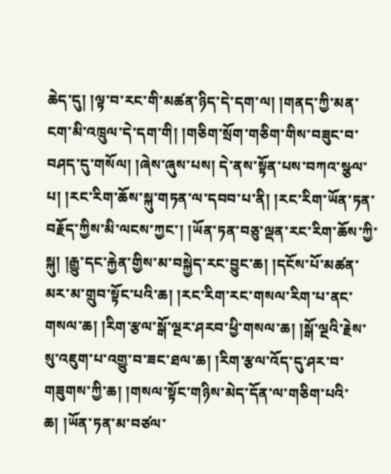ཆེད་དུ། །ལྟ་བ་རང་གི་མཚན་ཉིད་དེ་དག་ལ། །གནད་ཀྱི་མན་ངག་མི་འཁྲུལ་དེ་དག་གི། །གཅིག་སྲོག་གཅིག་གིས་བཟུང་བ་བཤད་དུ་གསོལ། །ཞེས་ཞུས་པས། དེ་ནས་སྟོན་པས་བཀའ་སྩལ་པ། །རང་རིག་ཆོས་སྐུ་གཏན་ལ་དབབ་པ་ནི། །རང་རིག་ཡོན་ཏན་བརྗོད་ཀྱིས་མི་ལངས་ཀྱང་། །ཡོན་ཏན་བཅུ་ལྡན་རང་རིག་ཆོས་ཀྱི་སྐུ། །རྒྱུ་དང་རྐྱེན་གྱིས་མ་བསྐྱེད་རང་བྱུང་ཆ། །དངོས་པོ་མཚན་མར་མ་གྲུབ་སྟོང་པའི་ཆ། །རང་རིག་རང་གསལ་རིག་པ་ནང་གསལ་ཆ། །རིག་རྩལ་སྒོ་ལྔར་ཤརབ་ཕྱི་གསལ་ཆ། །སྒོ་ལྔའི་རྗེས་སུ་འཇུག་པ་འགྱུ་བ་ཟང་ཐལ་ཆ། །རིག་རྩལ་འོད་དུ་ཤར་བ་གཟུགས་ཀྱི་ཆ། །གསལ་སྟོང་གཉིས་མེད་དོན་ལ་གཅིག་པའི་ཆ། །ཡོན་ཏན་མ་བཙལ་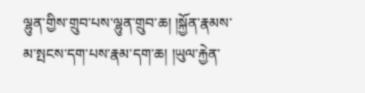ལྷུན་གྱིས་གྲུབ་པས་ལྷུན་གྲུབ་ཆ། །སྐྱོན་རྣམས་མ་སྤངས་དག་པས་རྣམ་དག་ཆ། །ཡུལ་རྐྱེན་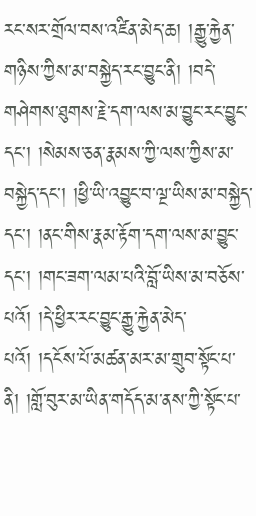རང་སར་གྲོལ་བས་འཛིན་མེད་ཆ། །རྒྱུ་རྐྱེན་གཉིས་ཀྱིས་མ་བསྐྱེད་རང་བྱུང་ནི། །བདེ་གཤེགས་ཐུགས་རྗེ་དག་ལས་མ་བྱུང་རང་བྱུང་དང་། །སེམས་ཅན་རྣམས་ཀྱི་ལས་ཀྱིས་མ་བསྐྱེད་དང་། །ཕྱི་ཡི་འབྱུང་བ་ལྔ་ཡིས་མ་བསྐྱེད་དང་། །ནང་གིས་རྣམ་རྟོག་དག་ལས་མ་བྱུང་དང་། །གང་ཟག་ལམ་པའི་བློ་ཡིས་མ་བཅོས་པའོ། །དེ་ཕྱིར་རང་བྱུང་རྒྱུ་རྐྱེན་མེད་པའོ། །དངོས་པོ་མཚན་མར་མ་གྲུབ་སྟོང་པ་ནི། །གློ་བུར་མ་ཡིན་གདོད་མ་ནས་ཀྱི་སྟོང་པ་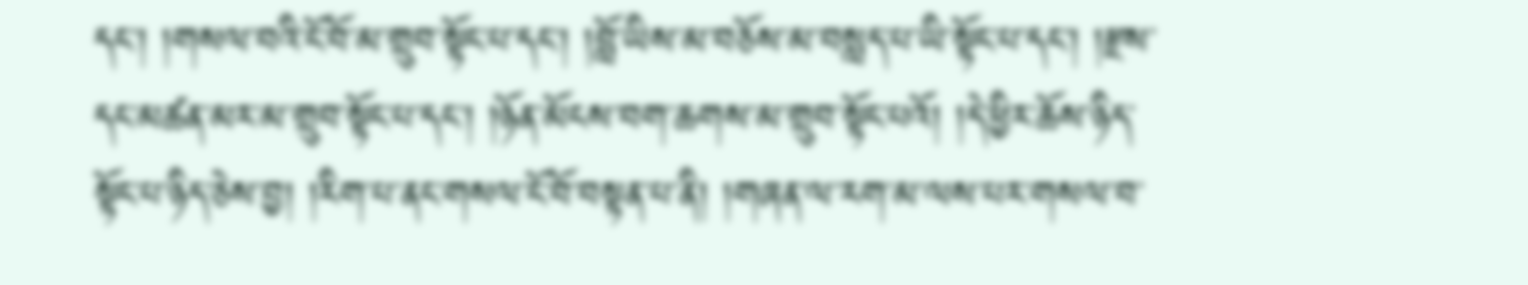དང་། །གསལ་བའི་ངོ་བོ་མ་གྲུབ་སྟོང་པ་དང་། །བློ་ཡིས་མ་བཅོས་མ་བསླད་པ་ཡི་སྟོང་པ་དང་། །རྫས་དང་མཚན་མར་མ་གྲུབ་སྟོང་པ་དང་། །ཉོན་མོངས་བག་ཆགས་མ་གྲུབ་སྟོང་པའོ། །དེ་ཕྱིར་ཆོས་ཉིད་སྟོང་པ་ཉིད་ཅེས་བྱ། །རིག་པ་ནང་གསལ་ངོ་བོ་བསྟན་པ་ནི། །གཞན་ལ་རག་མ་ལས་པར་གསལ་བ་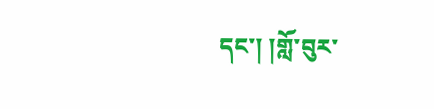དང་། །གློ་བུར་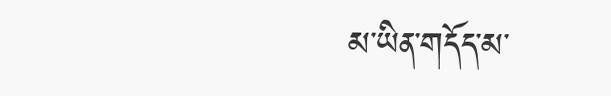མ་ཡིན་གདོད་མ་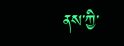ནས་ཀྱི་